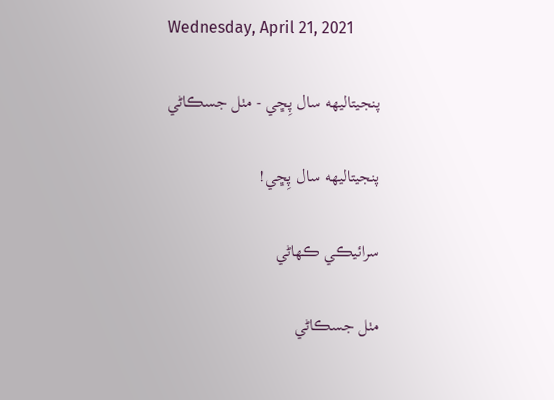Wednesday, April 21, 2021

پنجيتاليھه سال پِڇي - مٺل جسڪاڻي

پنجيتاليھه سال پِڇي!

سرائيڪي ڪھاڻي

مٺل جسڪاڻي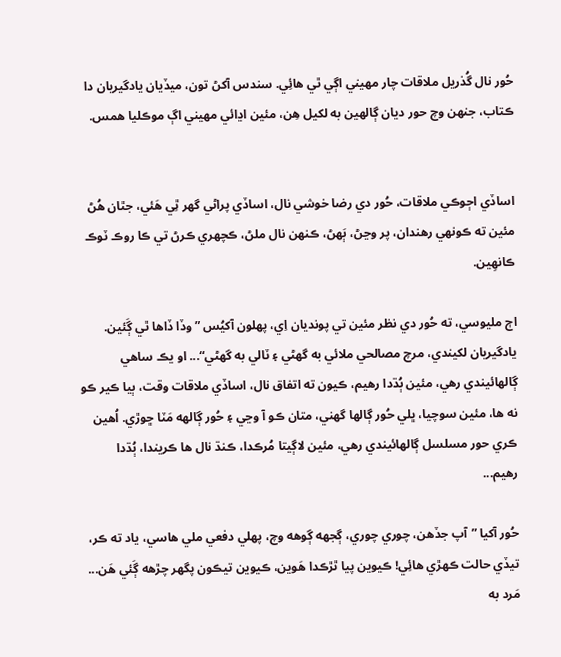حُور نال گُذريل ملاقات چار مھيني اڳي ٿي ھائِي. سندس آکڻ تون، ميڏيان يادگيريان دا ڪتاب، جنھن وچ حور ديان ڳالھين به لکيل ھِن، مئين اڍائي مھيني اڳ موڪليا ھمس.


اساڏي اڄوڪي ملاقات، حُور دي رضا خوشي نال، اساڏي پراڻي گهر ٿِي ھَئي، جٿان ھُڻ مئين ته ڪونھي رھندان، پر وڃڻ، ٻَھڻ، ڪنھن نال ملڻ، ڪچھري ڪرڻ تي ڪا روڪ ٽوڪ ڪانھِين.

اڄ مليوسي، ته حُور دي نظر مئين تي پونديان اِي، پھلون آکيُس ”وڏا ڏاھا ٿي ڳَئين. يادگيريان لکيندي، مرچ مصالحي ملائي به گهڻي ۽ ٽالي به گهڻي“... او يڪ ساھي ڳالھائيندي رھي، مئين ٻُڌدا رھيم، ڪيون ته اتفاق نال، اساڏي ملاقات وقت، ٻيا ڪير ڪو نه ھا، مئين سوچيا، ڀلي حُور ڳالھا گهني، متان ڪو آ وڃي ۽ حُور ڳالھه مَٽا ڇوڙي. اُھين ڪري حور مسلسل ڳالھائيندي رھي، مئين لاڳيتا مُرڪدا، ڪنڌ نال ھا ڪريندا، ٻُڌدا رھيم...

حُور آکيا ”آپ جڏھن، چوري چوري، ڳجهه ڳوھه وچ، پھلي دفعي ملي ھاسي، ياد ته ڪر، تيڏي حالت ڪھڙي ھائِي! ڪيوين پيا ٿڙڪدا ھَوين، ڪيوين تيڪون پگهر چڙھه ڳَئي ھَن... مَرد به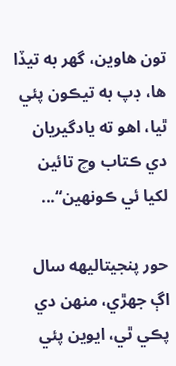تون ھاوين، گهر به تيڏا ھا، ڊپ به تيڪون پئي ٿيا، اھو ته يادگيريان دي ڪتاب وچ تائين لکيا ئي ڪونھين“...

حور پنجيتاليھه سال اڳ جھڙي، منھن دي پڪي ٿي، ايوين پئي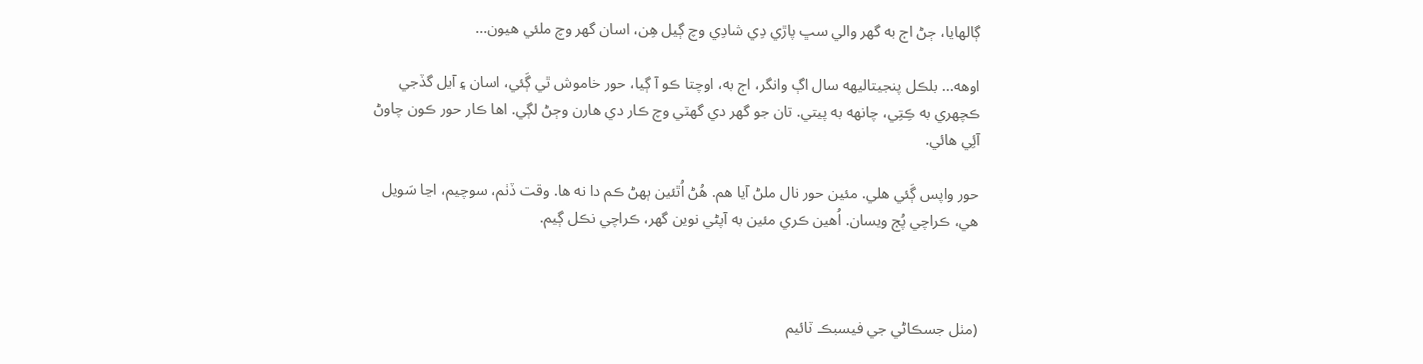ڳالھايا، ڄڻ اڄ به گهر والي سڀ پاڙي دِي شادِي وچ ڳيل ھِن، اسان گهر وچ ملئي ھيون...

اوھه... بلڪل پنجيتاليھه سال اڳ وانگر، اڄ به، اوچتا ڪو آ ڳيا، حور خاموش ٿي ڳَئي، اسان ۽ آيل گڏجي ڪچھري به ڪِتِي، چانھه به پيتي. تان جو گهر دي گهٽي وچ ڪار دي ھارن وڄڻ لڳي. اھا ڪار حور ڪون چاوڻ آئِي ھائي.

حور واپس ڳَئي ھلي. مئين حور نال ملڻ آيا ھم. ھُڻ اُٿئين ٻھڻ ڪم دا نه ھا. وقت ڏٺم، سوچيم، اڃا سَويل ھي، ڪراچي پُڄ ويسان. اُھين ڪري مئين به آپڻي نوين گهر، ڪراچي نڪل ڳيم.



(مٺل جسڪاڻي جي فيسبڪ ٽائيم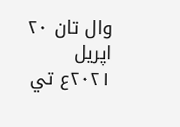وال تان ۲۰ اپريل ۲۰۲۱ع تي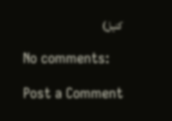کنيل)

No comments:

Post a Comment